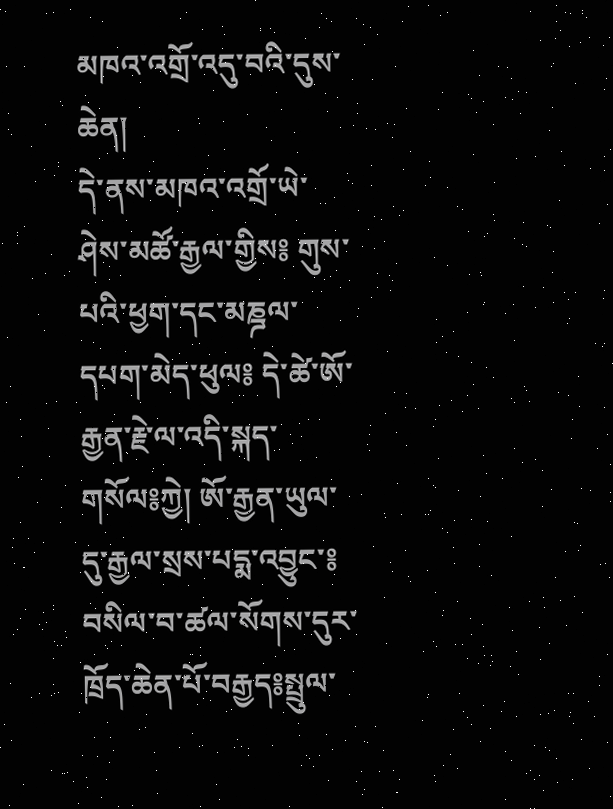མཁའ་འགྲོ་འདུ་བའི་དུས་ཆེན།
དེ་ནས་མཁའ་འགྲོ་ཡེ་ཤེས་མཚོ་རྒྱལ་གྱིས༔ གུས་པའི་ཕྱག་དང་མཎྜལ་དཔག་མེད་ཕུལ༔ དེ་ཚེ་ཨོ་རྒྱན་རྗེ་ལ་འདི་སྐད་གསོལ༔ཀྱེ། ཨོ་རྒྱན་ཡུལ་དུ་རྒྱལ་སྲས་པདྨ་འབྱུང་༔ བསིལ་བ་ཚལ་སོགས་དུར་ཁྲོད་ཆེན་པོ་བརྒྱད༔སྤྲུལ་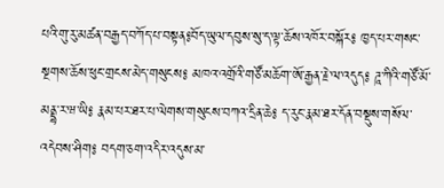པའི་གུ་རུ་མཚན་བརྒྱད་བཀོད་པ་བསྟན༔བོད་ཡུལ་དབུས་སུ་ད་ལྟ་ཆོས་འཁོར་བསྐོར༔ ཁྱད་པར་གསང་སྔགས་ཆོས་ཕུང་གྲངས་མེད་གསུངས༔ མཁའ་འགྲོའི་གཙོ་མཆོག་ཨོ་རྒྱན་རྗེ་ལ་འདུད༔ ཌཱ་ཀིའི་གཙོ་མོ་མནྡྷ་ར་ཝ་ཡི༔ རྣམ་པར་ཐར་པ་ལེགས་གསུངས་བཀའ་དྲིན་ཆེ༔ ད་རུང་རྣམ་ཐར་དོན་བསྡུས་གསོལ་འདེབས་ཤིག༔ བདག་ཅག་འདིར་འདུས་མ་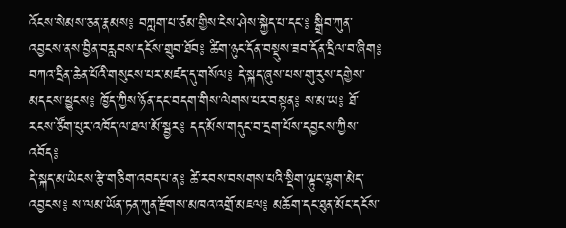འོངས་སེམས་ཅན་རྣམས༔ བཀླག་པ་ཙམ་གྱིས་ངེས་ཤེས་སྐྱེད་པ་དང་༔ སྒྲིབ་ཀུན་འབྱངས་ནས་བྱིན་བརླབས་དངོས་གྲུབ་ཐོབ༔ ཚིག་ཉུང་དོན་བསྡུས་ཟབ་དོན་དྲིལ་བ་ཞིག༔ བཀའ་དྲིན་ཆེན་པོའི་གསུངས་པར་མཛད་དུ་གསོལ༔ དེ་སྐད་ཞུས་པས་གུ་རུས་དགྱེས་མདངས་ཕྱུངས༔ ཁྱོད་ཀྱིས་ཉོན་དང་བདག་གིས་ལེགས་པར་བསྟན༔ ས་མ་ཡ༔ ཐོ་རངས་ཙོག་པུར་འཁོད་ལ་ཐལ་མོ་སྦྱར༔ དད་མོས་གདུང་བ་དྲག་པོས་དབྱངས་ཀྱིས་འབོད༔
དེ་སྐད་མ་ཡེངས་རྩེ་གཅིག་འབད་པ་ན༔ ཚེ་རབས་བསགས་པའི་སྡིག་ལྟུང་ལྷག་མེད་འབྱངས༔ ས་ལམ་ཡོན་ཏན་ཀུན་རྫོགས་མཁའ་འགྲོ་མཇལ༔ མཆོག་དང་ཐུན་མོང་དངོས་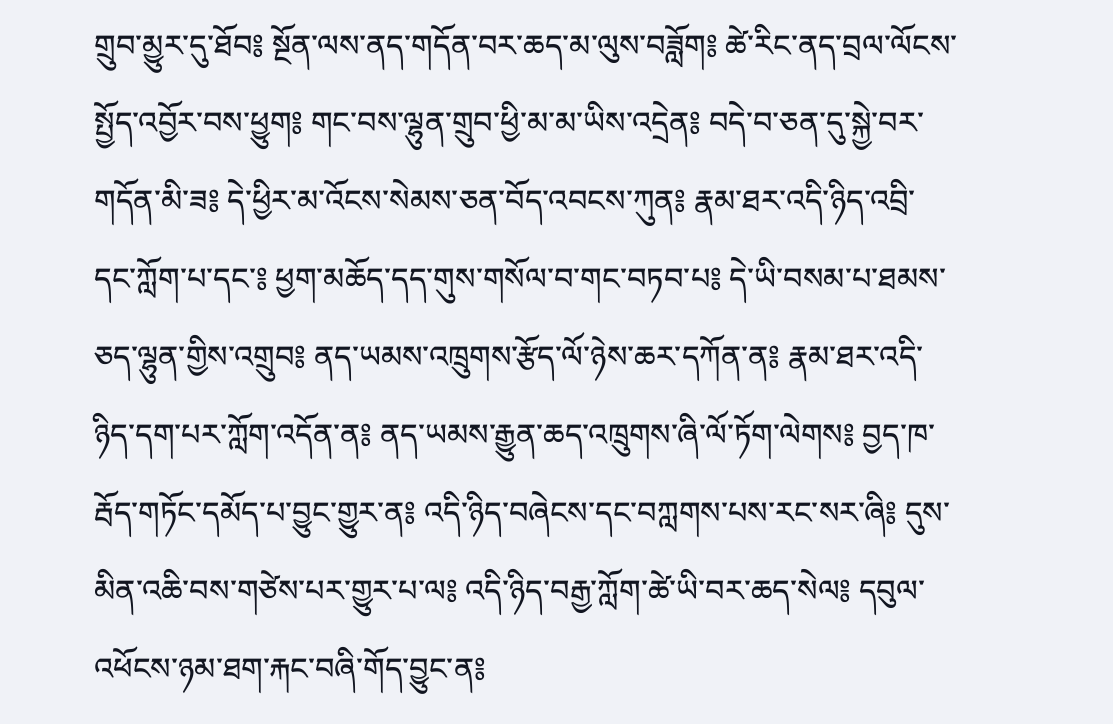གྲུབ་མྱུར་དུ་ཐོབ༔ སྔོན་ལས་ནད་གདོན་བར་ཆད་མ་ལུས་བཟློག༔ ཚེ་རིང་ནད་བྲལ་ལོངས་སྤྱོད་འབྱོར་བས་ཕྱུག༔ གང་བས་ལྷུན་གྲུབ་ཕྱི་མ་མ་ཡིས་འདྲེན༔ བདེ་བ་ཅན་དུ་སྐྱེ་བར་གདོན་མི་ཟ༔ དེ་ཕྱིར་མ་འོངས་སེམས་ཅན་བོད་འབངས་ཀུན༔ རྣམ་ཐར་འདི་ཉིད་འབྲི་དང་ཀློག་པ་དང་༔ ཕྱག་མཆོད་དད་གུས་གསོལ་བ་གང་བཏབ་པ༔ དེ་ཡི་བསམ་པ་ཐམས་ཅད་ལྷུན་གྱིས་འགྲུབ༔ ནད་ཡམས་འཁྲུགས་རྩོད་ལོ་ཉེས་ཆར་དཀོན་ན༔ རྣམ་ཐར་འདི་ཉིད་དག་པར་ཀློག་འདོན་ན༔ ནད་ཡམས་རྒྱུན་ཆད་འཁྲུགས་ཞི་ལོ་ཏོག་ལེགས༔ བྱད་ཁ་རྦོད་གཏོང་དམོད་པ་བྱུང་གྱུར་ན༔ འདི་ཉིད་བཞེངས་དང་བཀླགས་པས་རང་སར་ཞི༔ དུས་མིན་འཆི་བས་གཙེས་པར་གྱུར་པ་ལ༔ འདི་ཉིད་བརྒྱ་ཀློག་ཚེ་ཡི་བར་ཆད་སེལ༔ དབུལ་འཕོངས་ཉམ་ཐག་རྐང་བཞི་གོད་བྱུང་ན༔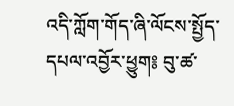འདི་ཀློག་གོད་ཞི་ལོངས་སྤྱོད་དཔལ་འབྱོར་ཕྱུག༔ བུ་ཚ་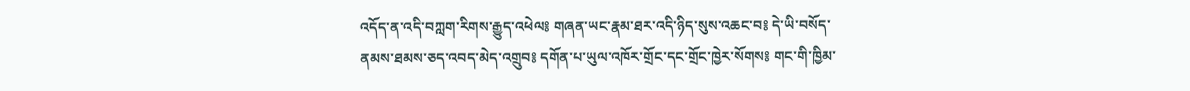འདོད་ན་འདི་བཀླག་རིགས་རྒྱུད་འཕེལ༔ གཞན་ཡང་རྣམ་ཐར་འདི་ཉིད་སུས་འཆང་བ༔ དེ་ཡི་བསོད་ནམས་ཐམས་ཅད་འབད་མེད་འགྲུབ༔ དགོན་པ་ཡུལ་འཁོར་གྲོང་དང་གྲོང་ཁྱེར་སོགས༔ གང་གི་ཁྱིམ་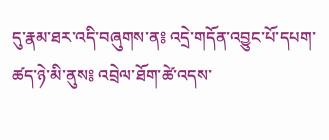དུ་རྣམ་ཐར་འདི་བཞུགས་ན༔ འདྲེ་གདོན་འབྱུང་པོ་དཔག་ཚད་ཉེ་མི་ནུས༔ འབྲེལ་ཐོག་ཚེ་འདས་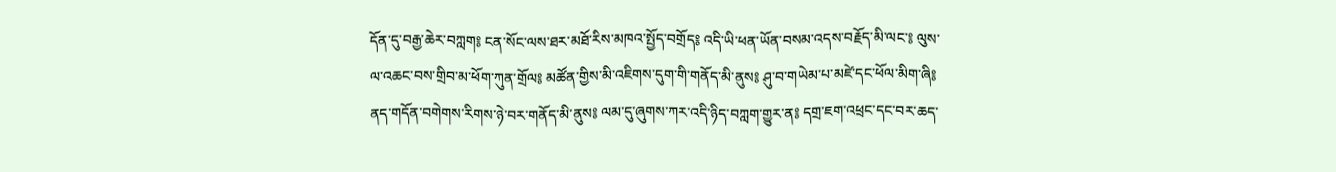དོན་དུ་བརྒྱ་ཆེར་བཀླག༔ ངན་སོང་ལས་ཐར་མཐོ་རིས་མཁའ་སྤྱོད་བགྲོད༔ འདི་ཡི་ཕན་ཡོན་བསམ་འདས་བརྗོད་མི་ལང་༔ ལུས་ལ་འཆང་བས་གྲིབ་མ་ཕོག་ཀུན་གྲོལ༔ མཚོན་གྱིས་མི་འཇིགས་དུག་གི་གནོད་མི་ནུས༔ ཤུ་བ་གཡེམ་པ་མཛེ་དང་ཕོལ་མིག་ཞི༔ ནད་གདོན་བགེགས་རིགས་ཉེ་བར་གནོད་མི་ནུས༔ ལམ་དུ་ཞུགས་ཀར་འདི་ཉིད་བཀླག་གྱུར་ན༔ དགྲ་ཇག་འཕྲང་དང་བར་ཆད་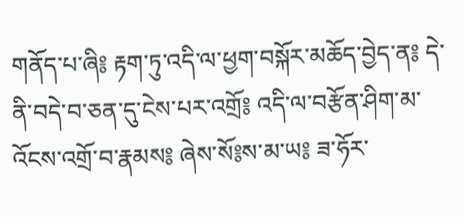གནོད་པ་ཞི༔ རྟག་ཏུ་འདི་ལ་ཕྱག་བསྐོར་མཆོད་བྱེད་ན༔ དེ་ནི་བདེ་བ་ཅན་དུ་ངེས་པར་འགྲོ༔ འདི་ལ་བརྩོན་ཤིག་མ་འོངས་འགྲོ་བ་རྣམས༔ ཞེས་སོ༔ས་མ་ཡ༔ ཟ་ཧོར་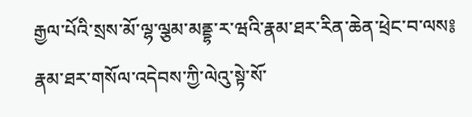རྒྱལ་པོའི་སྲས་མོ་ལྷ་ལྕམ་མནྡྷ་ར་ཝའི་རྣམ་ཐར་རིན་ཆེན་ཕྲེང་བ་ལས༔ རྣམ་ཐར་གསོལ་འདེབས་ཀྱི་ལེའུ་སྟེ་སོ་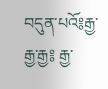བདུན་པའོ༔རྒྱ་རྒྱ་རྒྱ༔ རྒྱ་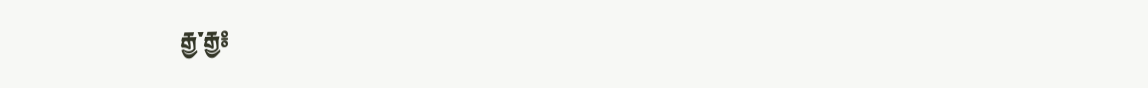རྒྱ་རྒྱ༔